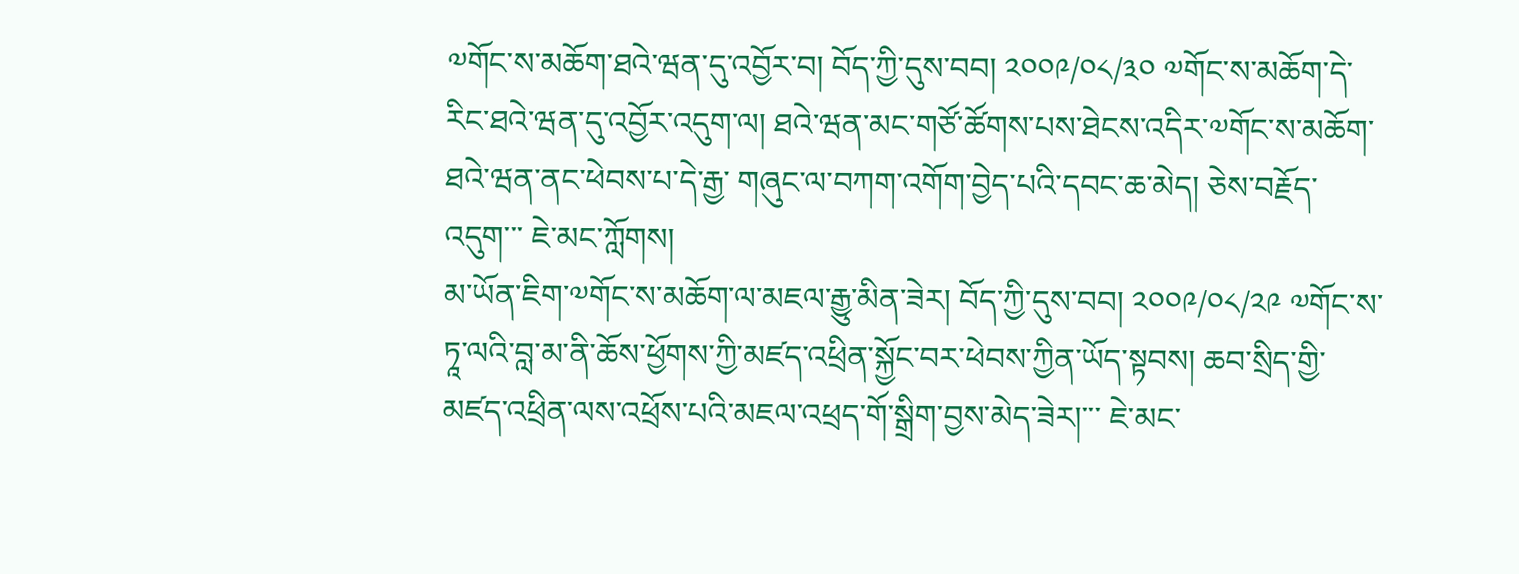༧གོང་ས་མཆོག་ཐའེ་ཝན་དུ་འབྱོར་བ། བོད་ཀྱི་དུས་བབ། ༢༠༠༩/༠༨/༣༠ ༧གོང་ས་མཆོག་དེ་རིང་ཐའེ་ཝན་དུ་འབྱོར་འདུག་ལ། ཐའེ་ཝན་མང་གཙོ་ཚོགས་པས་ཐེངས་འདིར་༧གོང་ས་མཆོག་ཐའེ་ཝན་ནང་ཕེབས་པ་དེ་རྒྱ་ གཞུང་ལ་བཀག་འགོག་བྱེད་པའི་དབང་ཆ་མེད། ཅེས་བརྗོད་འདུག་་་ ཇེ་མང་ཀློགས།
མ་ཡོན་ཇིག་༧གོང་ས་མཆོག་ལ་མཇལ་རྒྱུ་མིན་ཟེར། བོད་ཀྱི་དུས་བབ། ༢༠༠༩/༠༨/༢༩ ༧གོང་ས་ཏཱ་ལའི་བླ་མ་ནི་ཆོས་ཕྱོགས་ཀྱི་མཛད་འཕྲིན་སྐྱོང་བར་ཕེབས་ཀྱིན་ཡོད་སྟབས། ཆབ་སྲིད་གྱི་མཛད་འཕྲིན་ལས་འཕྲོས་པའི་མཇལ་འཕྲད་གོ་སྒྲིག་བྱས་མེད་ཟེར།་་་ ཇེ་མང་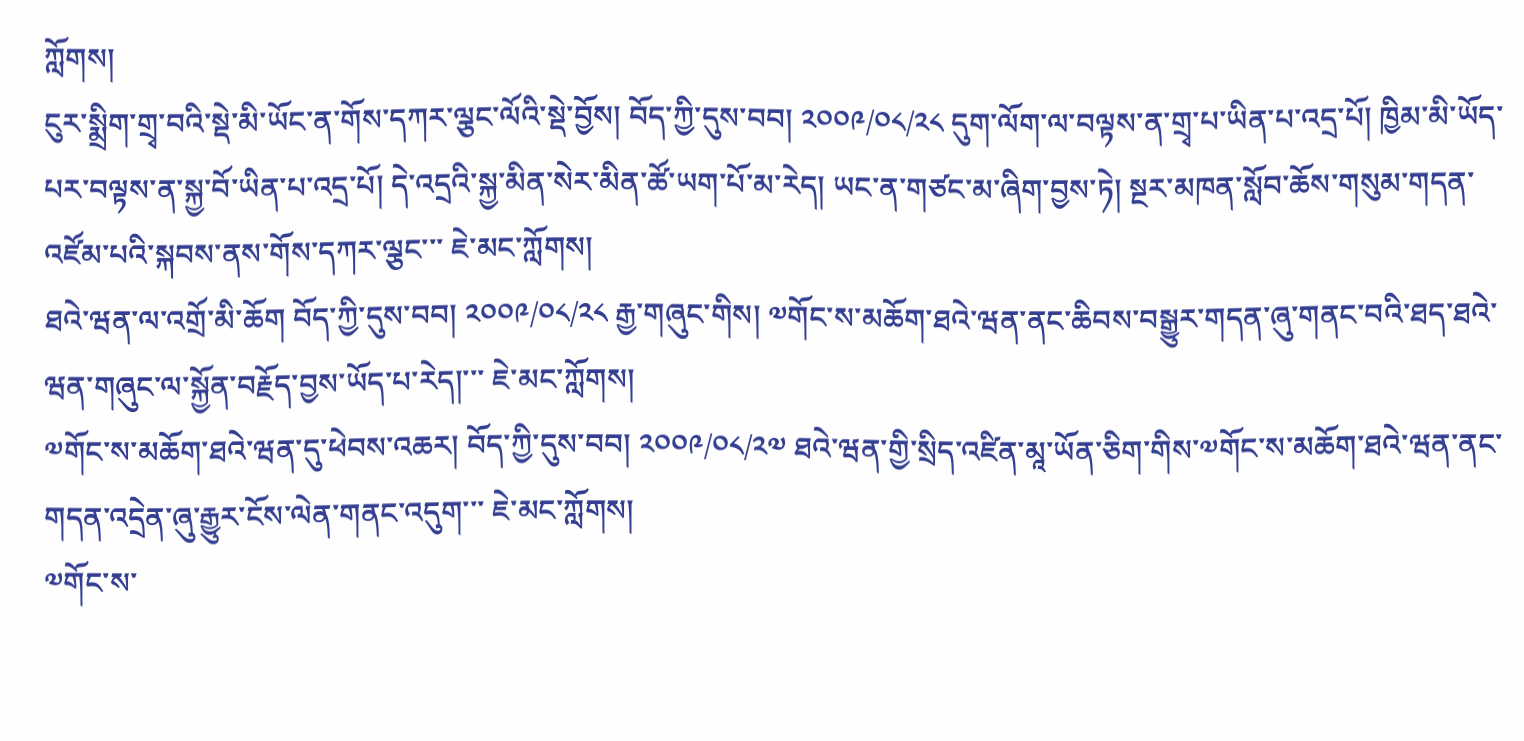ཀློགས།
ངུར་སྨྲིག་གྲྭ་བའི་སྡེ་མི་ཡོང་ན་གོས་དཀར་ལྕང་ལོའི་སྡེ་བྱོས། བོད་ཀྱི་དུས་བབ། ༢༠༠༩/༠༨/༢༨ དུག་ལོག་ལ་བལྟས་ན་གྲྭ་པ་ཡིན་པ་འདྲ་པོ། ཁྱིམ་མི་ཡོད་པར་བལྟས་ན་སྐྱ་བོ་ཡིན་པ་འདྲ་པོ། དེ་འདྲའི་སྐྱ་མིན་སེར་མིན་ཚོ་ཡག་པོ་མ་རེད། ཡང་ན་གཙང་མ་ཞིག་བྱས་ཏེ། སྔར་མཁན་སློབ་ཆོས་གསུམ་གདན་འཛོམ་པའི་སྐབས་ནས་གོས་དཀར་ལྕང་་་ ཇེ་མང་ཀློགས།
ཐའེ་ཝན་ལ་འགྲོ་མི་ཆོག བོད་ཀྱི་དུས་བབ། ༢༠༠༩/༠༨/༢༨ རྒྱ་གཞུང་གིས། ༧གོང་ས་མཆོག་ཐའེ་ཝན་ནང་ཆིབས་བསྒྱུར་གདན་ཞུ་གནང་བའི་ཐད་ཐའེ་ཝན་གཞུང་ལ་སྐྱོན་བརྗོད་བྱས་ཡོད་པ་རེད།་་་ ཇེ་མང་ཀློགས།
༧གོང་ས་མཆོག་ཐའེ་ཝན་དུ་ཕེབས་འཆར། བོད་ཀྱི་དུས་བབ། ༢༠༠༩/༠༨/༢༧ ཐའེ་ཝན་གྱི་སྲིད་འཛིན་མཱ་ཡོན་ཅིག་གིས་༧གོང་ས་མཆོག་ཐའེ་ཝན་ནང་གདན་འདྲེན་ཞུ་རྒྱུར་ངོས་ལེན་གནང་འདུག་་་ ཇེ་མང་ཀློགས།
༧གོང་ས་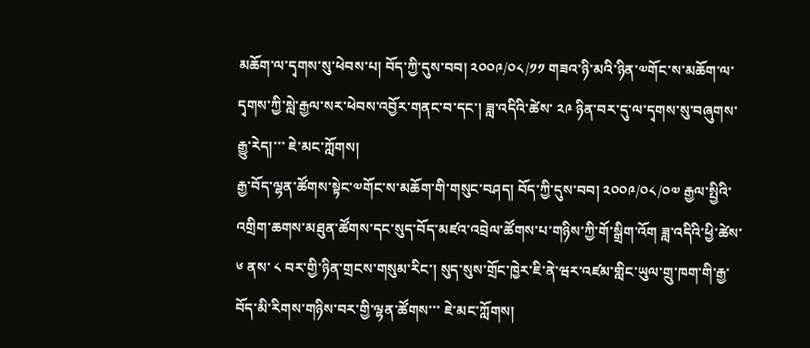མཆོག་ལ་དྭགས་སུ་ཕེབས་པ། བོད་ཀྱི་དུས་བབ། ༢༠༠༩/༠༨/༡༡ གཟའ་ཉི་མའི་ཉིན་༧གོང་ས་མཆོག་ལ་དྭགས་ཀྱི་སླེ་རྒྱལ་སར་ཕེབས་འབྱོར་གནང་བ་དང་། ཟླ་འདིའི་ཚེས་ ༢༩ ཉིན་བར་དུ་ལ་དྭགས་སུ་བཞུགས་རྒྱུ་རེད།་་་ ཇེ་མང་ཀློགས།
རྒྱ་བོད་ལྷན་ཚོགས་སྟེང་༧གོང་ས་མཆོག་གི་གསུང་བཤད། བོད་ཀྱི་དུས་བབ། ༢༠༠༩/༠༨/༠༧ རྒྱལ་སྤྱིའི་འགྲིག་ཆགས་མཐུན་ཚོགས་དང་སུད་བོད་མཛའ་འབྲེལ་ཚོགས་པ་གཉིས་ཀྱི་གོ་སྒྲིག་འོག ཟླ་འདིའི་ཕྱི་ཚེས་ ༦ ནས་ ༨ བར་གྱི་ཉིན་གྲངས་གསུམ་རིང་། སུད་སུས་གྲོང་ཁྱེར་ཇི་ནེ་ཝར་འཛམ་གླིང་ཡུལ་གྲུ་ཁག་གི་རྒྱ་བོད་མི་རིགས་གཉིས་བར་གྱི་ལྷན་ཚོགས་་་ ཇེ་མང་ཀློགས།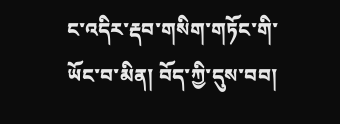ང་འདིར་རྡབ་གསིག་གཏོང་གི་ཡོང་བ་མིན། བོད་ཀྱི་དུས་བབ།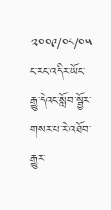༢༠༠༩/༠༨/༠༥ ང་རང་འདིར་ཡོང་རྒྱུ་དེའང་སློབ་སྦྱོར་གསར་པ་རེ་འཐོབ་རྒྱུར་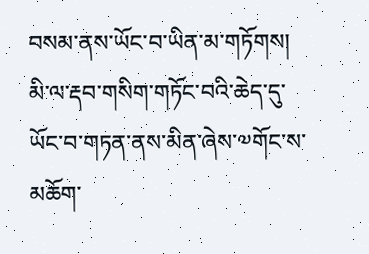བསམ་ནས་ཡོང་བ་ཡིན་མ་གཏོགས། མི་ལ་རྡབ་གསིག་གཏོང་བའི་ཆེད་དུ་ཡོང་བ་གཏན་ནས་མིན་ཞེས་༧གོང་ས་མཆོག་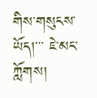གིས་གསུངས་ཡོད།་་་ ཇེ་མང་ཀློགས།